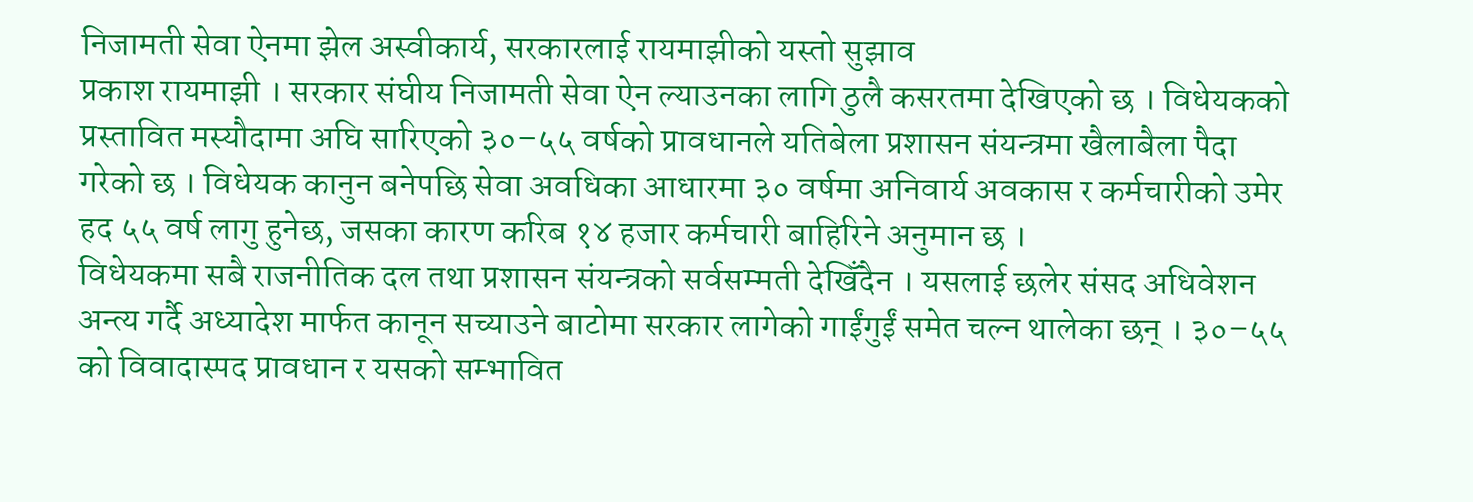निजामती सेवा ऐनमा झेल अस्वीकार्य, सरकारलाई रायमाझीको यस्तो सुझाव
प्रकाश रायमाझी । सरकार संघीय निजामती सेवा ऐन ल्याउनका लागि ठुलै कसरतमा देखिएको छ । विधेयकको प्रस्तावित मस्यौदामा अघि सारिएको ३०–५५ वर्षको प्रावधानले यतिबेला प्रशासन संयन्त्रमा खैलाबैला पैदा गरेको छ । विधेयक कानुन बनेपछि सेवा अवधिका आधारमा ३० वर्षमा अनिवार्य अवकास र कर्मचारीको उमेर हद ५५ वर्ष लागु हुनेछ, जसका कारण करिब १४ हजार कर्मचारी बाहिरिने अनुमान छ ।
विधेयकमा सबै राजनीतिक दल तथा प्रशासन संयन्त्रको सर्वसम्मती देखिँदैन । यसलाई छलेर संसद अधिवेशन अन्त्य गर्दै अध्यादेश मार्फत कानून सच्याउने बाटोमा सरकार लागेको गाईंगुईं समेत चल्न थालेका छन् । ३०–५५ को विवादास्पद प्रावधान र यसको सम्भावित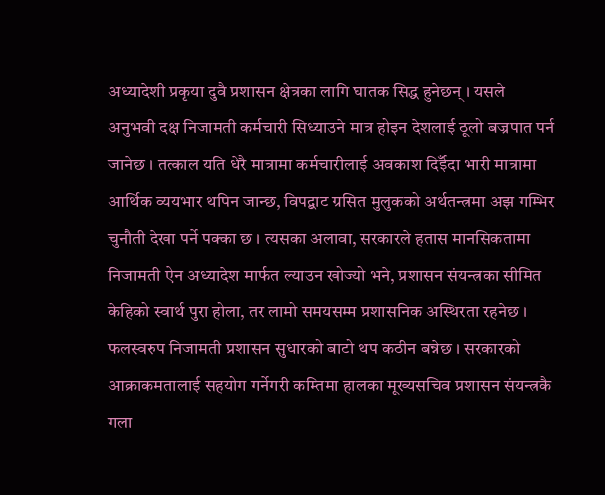अध्यादेशी प्रकृया दुवै प्रशासन क्षेत्रका लागि घातक सिद्ध हुनेछन् । यसले अनुभवी दक्ष निजामती कर्मचारी सिध्याउने मात्र होइन देशलाई ठूलो बज्रपात पर्न जानेछ । तत्काल यति धेरै मात्रामा कर्मचारीलाई अवकाश दिईँदा भारी मात्रामा आर्थिक व्ययभार थपिन जान्छ, विपद्बाट ग्रसित मुलुकको अर्थतन्त्रमा अझ गम्भिर चुनौती देखा पर्ने पक्का छ । त्यसका अलावा, सरकारले हतास मानसिकतामा निजामती ऐन अध्यादेश मार्फत ल्याउन खोज्यो भने, प्रशासन संयन्त्रका सीमित केहिको स्वार्थ पुरा होला, तर लामो समयसम्म प्रशासनिक अस्थिरता रहनेछ ।
फलस्वरुप निजामती प्रशासन सुधारको बाटो थप कठीन बन्नेछ । सरकारको आक्राकमतालाई सहयोग गर्नेगरी कम्तिमा हालका मूख्यसचिव प्रशासन संयन्त्रकै गला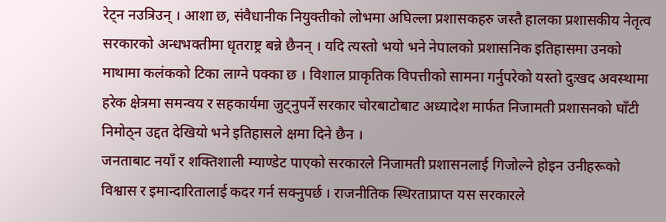रेट्न नउत्रिउन् । आशा छ, संवैधानीक नियुक्तीको लोभमा अघिल्ला प्रशासकहरु जस्तै हालका प्रशासकीय नेतृत्व सरकारको अन्धभक्तीमा धृतराष्ट्र बन्ने छैनन् । यदि त्यस्तो भयो भने नेपालको प्रशासनिक इतिहासमा उनको माथामा कलंकको टिका लाग्ने पक्का छ । विशाल प्राकृतिक विपत्तीको सामना गर्नुपरेको यस्तो दुःखद अवस्थामा हरेक क्षेत्रमा समन्वय र सहकार्यमा जुट्नुपर्ने सरकार चोरबाटोबाट अध्यादेश मार्फत निजामती प्रशासनको घाँटी निमोठ्न उद्दत देखियो भने इतिहासले क्षमा दिने छैन ।
जनताबाट नयाँ र शक्तिशाली म्याण्डेट पाएको सरकारले निजामती प्रशासनलाई गिजोल्ने होइन उनीहरूको विश्वास र इमान्दारितालाई कदर गर्न सक्नुपर्छ । राजनीतिक स्थिरताप्राप्त यस सरकारले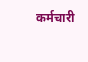कर्मचारी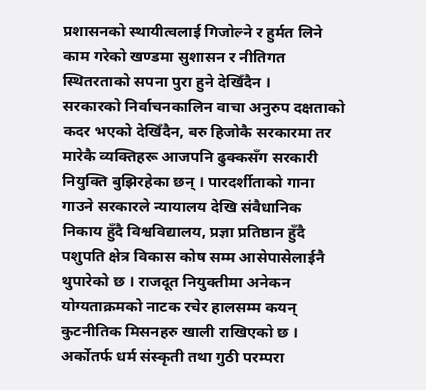प्रशासनको स्थायीत्वलाई गिजोल्ने र हुर्मत लिने काम गरेको खण्डमा सुशासन र नीतिगत स्थितरताको सपना पुरा हुने देखिँदैन ।
सरकारको निर्वाचनकालिन वाचा अनुरुप दक्षताको कदर भएको देखिँदैन, बरु हिजोकै सरकारमा तर मारेकै व्यक्तिहरू आजपनि ढुक्कसँग सरकारी नियुक्ति बुझिरहेका छन् । पारदर्शीताको गाना गाउने सरकारले न्यायालय देखि संवैधानिक निकाय हुँदै विश्वविद्यालय, प्रज्ञा प्रतिष्ठान हुँदै पशुपति क्षेत्र विकास कोष सम्म आसेपासेलाईनै थुपारेको छ । राजदूत नियुक्तीमा अनेकन योग्यताक्रमको नाटक रचेर हालसम्म कयन् कुटनीतिक मिसनहरु खाली राखिएको छ ।
अर्कोतर्फ धर्म संस्कृती तथा गुठी परम्परा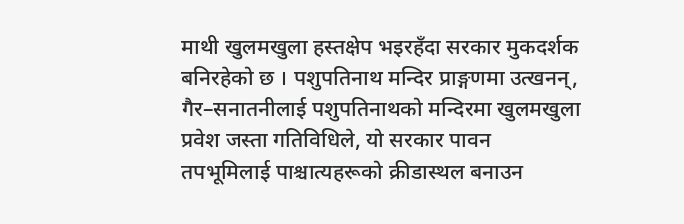माथी खुलमखुला हस्तक्षेप भइरहँदा सरकार मुकदर्शक बनिरहेको छ । पशुपतिनाथ मन्दिर प्राङ्गणमा उत्खनन्, गैर–सनातनीलाई पशुपतिनाथको मन्दिरमा खुलमखुला प्रवेश जस्ता गतिविधिले, यो सरकार पावन तपभूमिलाई पाश्चात्यहरूको क्रीडास्थल बनाउन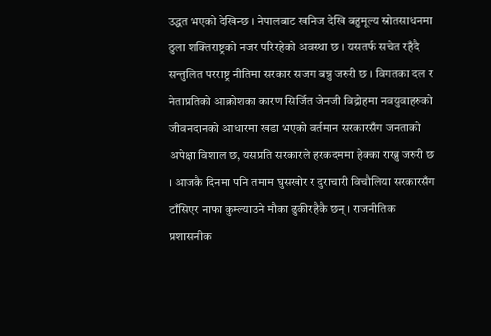उद्धत भएको देखिन्छ । नेपालबाट खनिज देखि बहुमूल्य स्रोतसाधनमा ठुला शक्तिराष्ट्रको नजर परिरहेको अवस्था छ । यसतर्फ सचेत रहँदै सन्तुलित परराष्ट्र नीतिमा सरकार सजग बन्नु जरुरी छ । विगतका दल र नेताप्रतिको आक्रोशका कारण सिर्जित जेनजी विद्रोहमा नवयुवाहरुको जीवनदानको आधारमा खडा भएको वर्तमान सरकारसँग जनताको अपेक्षा विशाल छ, यसप्रति सरकारले हरकदममा हेक्का राख्नु जरुरी छ । आजकै दिनमा पनि तमाम घुसखोर र दुराचारी विचौलिया सरकारसँग टाँसिएर नाफा कुम्ल्याउने मौका ढुकीरहैकै छन् । राजनीतिक प्रशासनीक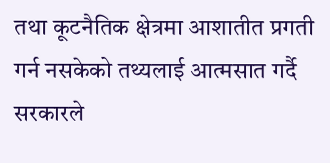तथा कूटनैतिक क्षेत्रमा आशातीत प्रगती गर्न नसकेको तथ्यलाई आत्मसात गर्दै सरकारले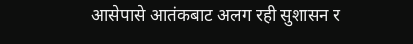आसेपासे आतंकबाट अलग रही सुशासन र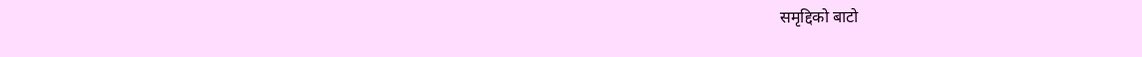समृद्दिको बाटो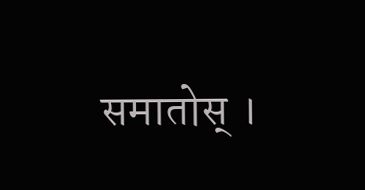समातोस् ।